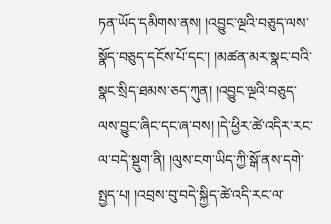ཏན་ཡོད་དམིགས་ནས། །འབྱུང་ལྔའི་བཅུད་ལས་སྣོད་བཅུད་དངོས་པོ་དང་། །མཚན་མར་སྣང་བའི་སྣང་སྲིད་ཐམས་ཅད་ཀུན། །འབྱུང་ལྔའི་བཅུད་ལས་བྱུང་ཞིང་དང་ཞ་བས། །དེ་ཕྱིར་ཚེ་འདིར་རང་ལ་བདེ་སྡུག་ནི། །ལུས་ངག་ཡིད་ཀྱི་སྒོ་ནས་དགེ་སྤྱད་པ། །འབྲས་བུ་བདེ་སྐྱིད་ཚེ་འདི་རང་ལ་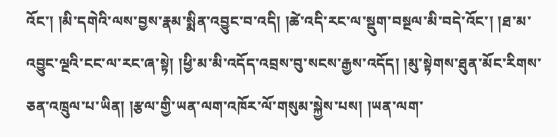འོང་། །མི་དགེའི་ལས་བྱས་རྣམ་སྨིན་འབྱུང་བ་འདི། །ཚེ་འདི་རང་ལ་སྡུག་བསྔལ་མི་བདེ་འོང་། །ཐ་མ་འབྱུང་ལྔའི་ངང་ལ་རང་ཞ་སྟེ། །ཕྱི་མ་མི་འདོད་འབྲས་བུ་སངས་རྒྱས་འདོད། །མུ་སྟེགས་ཐུན་མོང་རིགས་ཅན་འཁྲུལ་པ་ཡིན། །རྩལ་གྱི་ཡན་ལག་འཁོར་ལོ་གསུམ་སྐྱེས་པས། །ཡན་ལག་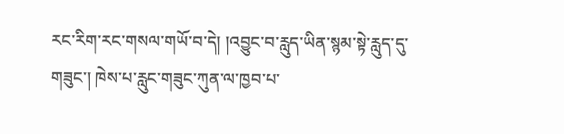རང་རིག་རང་གསལ་གཡོ་བ་དེ། །འབྱུང་བ་རླུད་ཡིན་སྙམ་སྟེ་རླུད་དུ་གཟུང་། ཁེས་པ་རླུང་གཟུང་ཀུན་ལ་ཁྱབ་པ་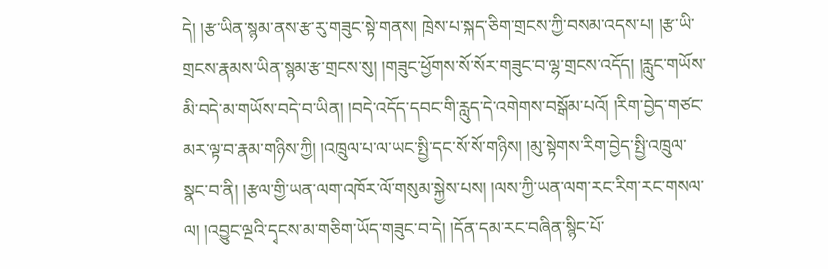དེ། །རྩ་ཡིན་སྙམ་ནས་རྩ་རུ་གཟུང་སྟེ་གནས། ཁྲེས་པ་སྐད་ཅིག་གྲངས་ཀྱི་བསམ་འདས་པ། །རྩ་ཡི་གྲངས་རྣམས་ཡིན་སྙམ་རྩ་གྲངས་སུ། །གཟུང་ཕྱོགས་སོ་སོར་གཟུང་བ་ལྷ་གྲངས་འདོད། །རླུང་གཡོས་མི་བདེ་མ་གཡོས་བདེ་བ་ཡིན། །བདེ་འདོད་དབང་གི་རླུད་དེ་འགེགས་བསྒོམ་པའོ། །རིག་བྱེད་གཙང་མར་ལྟ་བ་རྣམ་གཉིས་ཀྱི། །འཁྲུལ་པ་ལ་ཡང་སྤྱི་དང་སོ་སོ་གཉིས། །མུ་སྟེགས་རིག་བྱེད་སྤྱི་འཁྲུལ་སྣང་བ་ནི། །རྩལ་གྱི་ཡན་ལག་འཁོར་ལོ་གསུམ་སྐྱེས་པས། །ལས་ཀྱི་ཡན་ལག་རང་རིག་རང་གསལ་ལ། །འབྱུང་ལྔའི་དྭངས་མ་གཅིག་ཡོད་གཟུང་བ་དེ། །དོན་དམ་རང་བཞིན་སྙིང་པོ་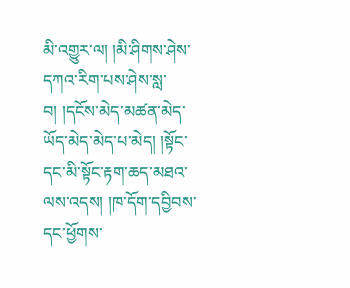མི་འགྱུར་ལ། །མི་ཤིགས་ཤེས་དཀའ་རིག་པས་ཤེས་སླ་བ། །དངོས་མེད་མཚན་མེད་ཡོད་མེད་མེད་པ་མེད། །སྟོང་དང་མི་སྟོང་རྟག་ཆད་མཐའ་ལས་འདས། །ཁ་དོག་དབྱིབས་དང་ཕྱོགས་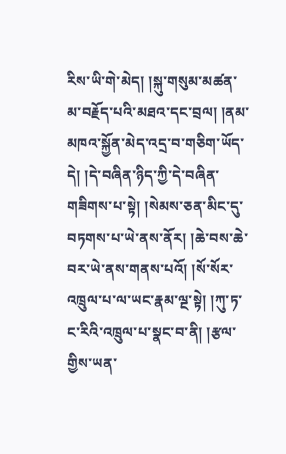རིས་ཡི་གེ་མེད། །སྐུ་གསུམ་མཚན་མ་བརྗོད་པའི་མཐའ་དང་བྲལ། །ནམ་མཁའ་སྐྱོན་མེད་འདྲ་བ་གཅིག་ཡོད་དེ། །དེ་བཞིན་ཉིད་ཀྱི་དེ་བཞིན་གཟིགས་པ་སྟེ། །སེམས་ཅན་མིང་དུ་བཏགས་པ་ཡེ་ནས་ནོར། །ཆེ་བས་ཆེ་བར་ཡེ་ནས་གནས་པའོ། །སོ་སོར་འཁྲུལ་པ་ལ་ཡང་རྣམ་ལྔ་སྟེ། །ཀུ་ཏ་ང་རིའི་འཁྲུལ་པ་སྣང་བ་ནི། །རྩལ་གྱིས་ཡན་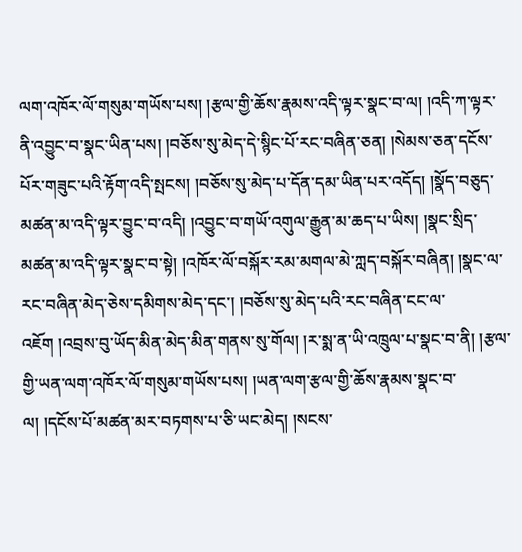ལག་འཁོར་ལོ་གསུམ་གཡོས་པས། །རྩལ་གྱི་ཆོས་རྣམས་འདི་ལྟར་སྣང་བ་ལ། །འདི་ཀ་ལྟར་ནི་འབྱུང་བ་སྣང་ཡིན་པས། །བཅོས་སུ་མེད་དེ་སྙིང་པོ་རང་བཞིན་ཅན། །སེམས་ཅན་དངོས་པོར་གཟུང་པའི་རྟོག་འདི་སྤངས། །བཅོས་སུ་མེད་པ་དོན་དམ་ཡིན་པར་འདོད། །སྣོད་བཅུད་མཚན་མ་འདི་ལྟར་བྱུང་བ་འདི། །འབྱུང་བ་གཡོ་འགུལ་རྒྱུན་མ་ཆད་པ་ཡིས། །སྣང་སྲིད་མཚན་མ་འདི་ལྟར་སྣང་བ་སྟེ། །འཁོར་ལོ་བསྐོར་རམ་མགལ་མེ་ཀླད་བསྐོར་བཞིན། །སྣང་ལ་རང་བཞིན་མེད་ཅེས་དམིགས་མེད་དང་། །བཅོས་སུ་མེད་པའི་རང་བཞིན་ངང་ལ་འཇོག །འབྲས་བུ་ཡོད་མིན་མེད་མིན་གནས་སུ་གོལ། །ར་སྨ་ན་ཡི་འཁྲུལ་པ་སྣང་བ་ནི། །རྩལ་གྱི་ཡན་ལག་འཁོར་ལོ་གསུམ་གཡོས་པས། །ཡན་ལག་རྩལ་གྱི་ཆོས་རྣམས་སྣང་བ་ལ། །དངོས་པོ་མཚན་མར་བཏགས་པ་ཅི་ཡང་མེད། །སངས་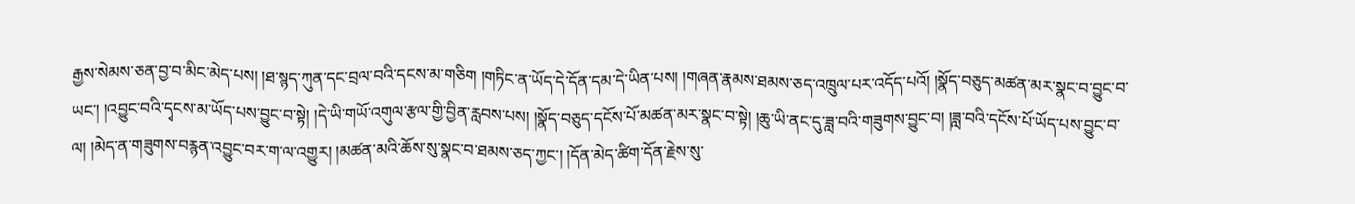རྒྱས་སེམས་ཅན་བྱ་བ་མིང་མེད་པས། །ཐ་སྙད་ཀུན་དང་བྲལ་བའི་དངས་མ་གཅིག །གཏིང་ན་ཡོད་དེ་དོན་དམ་དེ་ཡིན་པས། །གཞན་རྣམས་ཐམས་ཅད་འཁྲུལ་པར་འདོད་པའོ། །སྣོད་བཅུད་མཚན་མར་སྣང་བ་བྱུང་བ་ཡང་། །འབྱུང་བའི་དྭངས་མ་ཡོད་པས་བྱུང་བ་སྟེ། །དེ་ཡི་གཡོ་འགུལ་རྩལ་གྱི་བྱིན་རླབས་པས། །སྣོད་བཅུད་དངོས་པོ་མཚན་མར་སྣང་བ་སྟེ། །ཆུ་ཡི་ནང་དུ་ཟླ་བའི་གཟུགས་བྱུང་བ། །ཟླ་བའི་དངོས་པོ་ཡོད་པས་བྱུང་བ་ལ། །མེད་ན་གཟུགས་བརྙན་འབྱུང་བར་ག་ལ་འགྱུར། །མཚན་མའི་ཆོས་སུ་སྣང་བ་ཐམས་ཅད་ཀྱང་། །དོན་མེད་ཚིག་དོན་རྗེས་སུ་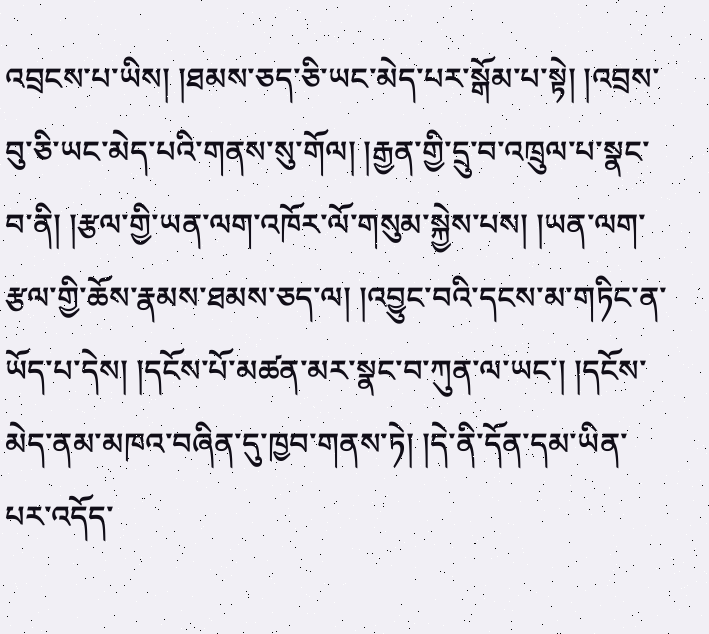འབྲངས་པ་ཡིས། །ཐམས་ཅད་ཅི་ཡང་མེད་པར་སྒོམ་པ་སྟེ། །འབྲས་བུ་ཅི་ཡང་མེད་པའི་གནས་སུ་གོལ། །རྒྱན་གྱི་དྲུ་བ་འཁྲུལ་པ་སྣང་བ་ནི། །རྩལ་གྱི་ཡན་ལག་འཁོར་ལོ་གསུམ་སྐྱེས་པས། །ཡན་ལག་རྩལ་གྱི་ཆོས་རྣམས་ཐམས་ཅད་ལ། །འབྱུང་བའི་དངས་མ་གཏིང་ན་ཡོད་པ་དེས། །དངོས་པོ་མཚན་མར་སྣང་བ་ཀུན་ལ་ཡང་། །དངོས་མེད་ནམ་མཁའ་བཞིན་དུ་ཁྱབ་གནས་ཏེ། །དེ་ནི་དོན་དམ་ཡིན་པར་འདོད་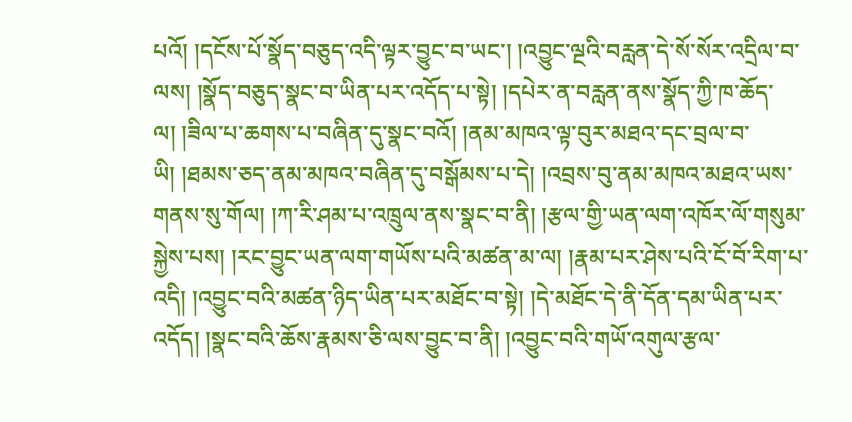པའོ། །དངོས་པོ་སྣོད་བཅུད་འདི་ལྟར་བྱུང་བ་ཡང་། །འབྱུང་ལྔའི་བརླན་དེ་སོ་སོར་འདྲིལ་བ་ལས། །སྣོད་བཅུད་སྣང་བ་ཡིན་པར་འདོད་པ་སྟེ། །དཔེར་ན་བརླན་ནས་སྣོད་ཀྱི་ཁ་ཆོད་ལ། །ཟིལ་པ་ཆགས་པ་བཞིན་དུ་སྣང་བའོ། །ནམ་མཁའ་ལྟ་བུར་མཐའ་དང་བྲལ་བ་ཡི། །ཐམས་ཅད་ནམ་མཁའ་བཞིན་དུ་བསྒོམས་པ་དེ། །འབྲས་བུ་ནམ་མཁའ་མཐའ་ཡས་གནས་སུ་གོལ། །ཀ་རི་ཤམ་པ་འཁྲུལ་ནས་སྣང་བ་ནི། །རྩལ་གྱི་ཡན་ལག་འཁོར་ལོ་གསུམ་སྐྱེས་པས། །རང་བྱུང་ཡན་ལག་གཡོས་པའི་མཚན་མ་ལ། །རྣམ་པར་ཤེས་པའི་ངོ་བོ་རིག་པ་འདི། །འབྱུང་བའི་མཚན་ཉིད་ཡིན་པར་མཐོང་བ་སྟེ། །དེ་མཐོང་དེ་ནི་དོན་དམ་ཡིན་པར་འདོད། །སྣང་བའི་ཆོས་རྣམས་ཅི་ལས་བྱུང་བ་ནི། །འབྱུང་བའི་གཡོ་འགུལ་རྩལ་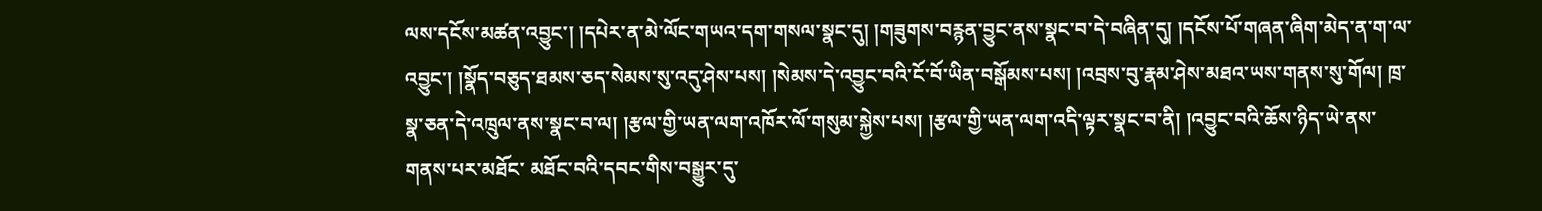ལས་དངོས་མཚན་འབྱུང་། །དཔེར་ན་མེ་ལོང་གཡའ་དག་གསལ་སྣང་དུ། །གཟུགས་བརྙན་བྱུང་ནས་སྣང་བ་དེ་བཞིན་དུ། །དངོས་པོ་གཞན་ཞིག་མེད་ན་ག་ལ་འབྱུང་། །སྣོད་བཅུད་ཐམས་ཅད་སེམས་སུ་འདུ་ཤེས་པས། །སེམས་དེ་འབྱུང་བའི་ངོ་བོ་ཡིན་བསྒོམས་པས། །འབྲས་བུ་རྣམ་ཤེས་མཐའ་ཡས་གནས་སུ་གོལ། ཁྲ་སྣ་ཅན་དེ་འཁྲུལ་ནས་སྣང་བ་ལ། །རྩལ་གྱི་ཡན་ལག་འཁོར་ལོ་གསུམ་སྐྱེས་པས། །རྩལ་གྱི་ཡན་ལག་འདི་ལྟར་སྣང་བ་ནི། །འབྱུང་བའི་ཆོས་ཉིད་ཡེ་ནས་གནས་པར་མཐོང་ མཐོང་བའི་དབང་གིས་བསྒྱུར་དུ་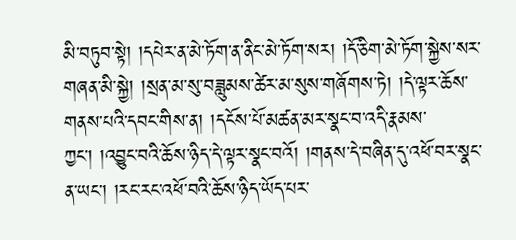མི་བཏུབ་སྟེ། །དཔེར་ན་མེ་ཏོག་ན་ནིང་མེ་ཏོག་སར། །དོ་ཅིག་མེ་ཏོག་སྐྱེས་སར་གཞན་མི་སྐྱེ། །སྲན་མ་སུ་བཟླུམས་ཚེར་མ་སུས་གཞོགས་ཏེ། །དེ་ལྟར་ཆོས་གནས་པའི་དབང་གིས་ན། །དངོས་པོ་མཚན་མར་སྣང་བ་འདི་རྣམས་ཀྱང་། །འབྱུང་བའི་ཆོས་ཉིད་དེ་ལྟར་སྣང་བའོ། །གནས་དེ་བཞིན་དུ་འཕོ་བར་སྣང་ན་ཡང་། །རང་རང་འཕོ་བའི་ཆོས་ཉིད་ཡོད་པར་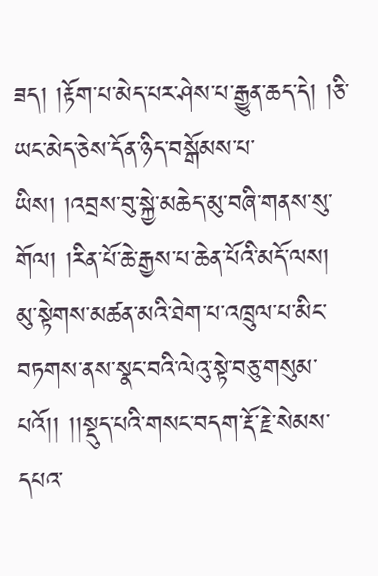ཟད། །རྟོག་པ་མེད་པར་ཤེས་པ་རྒྱུན་ཆད་དེ། །ཅི་ཡང་མེད་ཅེས་དོན་ཉིད་བསྒོམས་པ་ཡིས། །འབྲས་བུ་སྐྱེ་མཆེད་མུ་བཞི་གནས་སུ་གོལ། །རིན་པོ་ཆེ་རྒྱས་པ་ཆེན་པོའི་མདོ་ལས། མུ་སྟེགས་མཚན་མའི་ཐེག་པ་འཁྲུལ་པ་མིང་བཏགས་ནས་སྣང་བའི་ལེའུ་སྟེ་བཅུ་གསུམ་པའོ།། །།སྡུད་པའི་གསང་བདག་རྡོ་རྗེ་སེམས་དཔའ་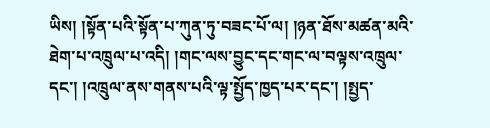ཡིས། །སྟོན་པའི་སྟོན་པ་ཀུན་ཏུ་བཟང་པོ་ལ། །ཉན་ཐོས་མཚན་མའི་ཐེག་པ་འཁྲུལ་པ་འདི། །གང་ལས་བྱུང་དང་གང་ལ་བལྟས་འཁྲུལ་དང་། །འཁྲུལ་ནས་གནས་པའི་ལྟ་སྤྱོད་ཁྱད་པར་དང་། །སྤྱད་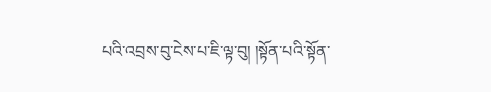པའི་འབྲས་བུ་ངེས་པ་ཇི་ལྟ་བུ། །སྟོན་པའི་སྟོན་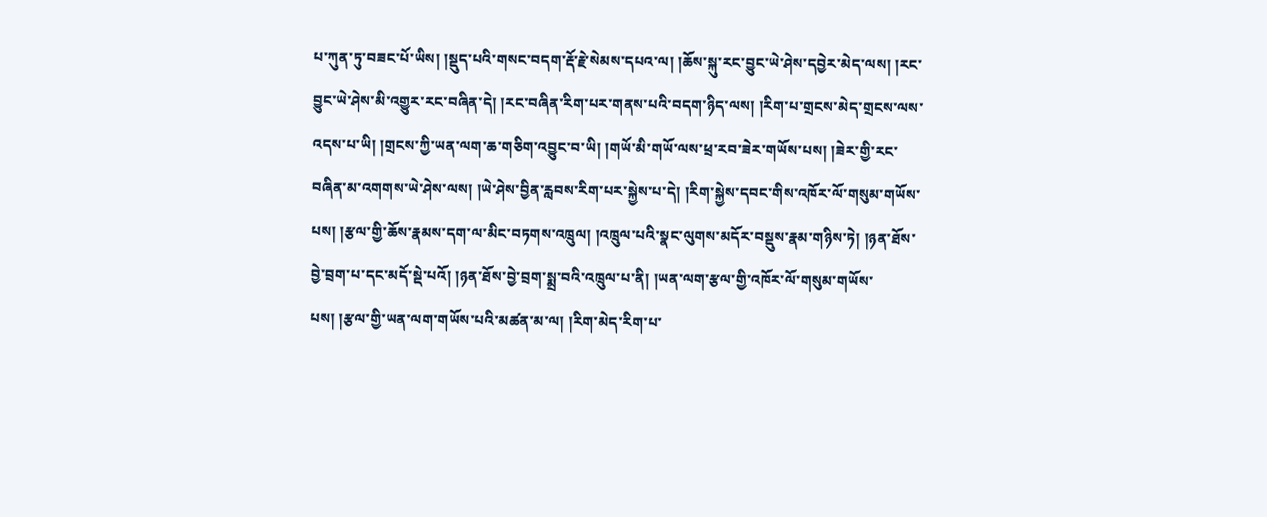པ་ཀུན་ཏུ་བཟང་པོ་ཡིས། །སྡུད་པའི་གསང་བདག་རྡོ་རྗེ་སེམས་དཔའ་ལ། །ཆོས་སྐུ་རང་བྱུང་ཡེ་ཤེས་དབྱེར་མེད་ལས། །རང་བྱུང་ཡེ་ཤེས་མི་འགྱུར་རང་བཞིན་དེ། །རང་བཞིན་རིག་པར་གནས་པའི་བདག་ཉིད་ལས། །རིག་པ་གྲངས་མེད་གྲངས་ལས་འདས་པ་ཡི། །གྲངས་ཀྱི་ཡན་ལག་ཆ་གཅིག་འབྱུང་བ་ཡི། །གཡོ་མི་གཡོ་ལས་ཕྲ་རབ་ཟེར་གཡོས་པས། །ཟེར་གྱི་རང་བཞིན་མ་འགགས་ཡེ་ཤེས་ལས། །ཡེ་ཤེས་བྱིན་རླབས་རིག་པར་སྐྱེས་པ་དེ། །རིག་སྐྱེས་དབང་གིས་འཁོར་ལོ་གསུམ་གཡོས་པས། །རྩལ་གྱི་ཆོས་རྣམས་དག་ལ་མིང་བཏགས་འཁྲུལ། །འཁྲུལ་པའི་སྣང་ལུགས་མདོར་བསྡུས་རྣམ་གཉིས་ཏེ། །ཉན་ཐོས་བྱེ་བྲག་པ་དང་མདོ་སྡེ་པའོ། །ཉན་ཐོས་བྱེ་བྲག་སྨྲ་བའི་འཁྲུལ་པ་ནི། །ཡན་ལག་རྩལ་གྱི་འཁོར་ལོ་གསུམ་གཡོས་པས། །རྩལ་གྱི་ཡན་ལག་གཡོས་པའི་མཚན་མ་ལ། །རིག་མེད་རིག་པ་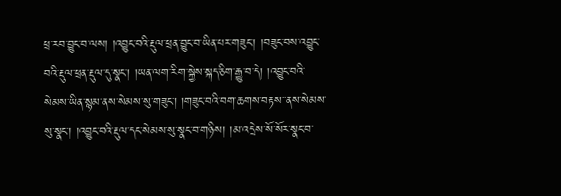ཕྲ་རབ་བྱུང་བ་ལས། །འབྱུང་བའི་རྡུལ་ཕྲན་བྱུང་བ་ཡིན་པར་གཟུང་། །བཟུང་བས་འབྱུང་བའི་རྡུལ་ཕྲན་རྡུལ་དུ་སྣང་། །ཡན་ལག་རིག་སྐྱེས་སྐད་ཅིག་རྒྱུ་བ་དེ། །འབྱུང་བའི་སེམས་ཡིན་སྙམ་ནས་སེམས་སུ་གཟུང་། །གཟུང་བའི་བག་ཆགས་བརྟས་་ནས་སེམས་སུ་སྣང་། །འབྱུང་བའི་རྡུལ་དང་སེམས་སུ་སྣང་བ་གཉིས། །མ་འདྲེས་སོ་སོར་སྣང་བ་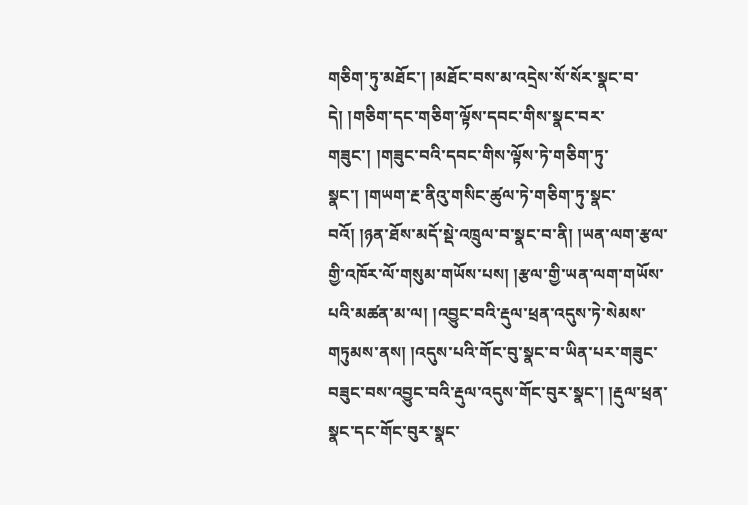གཅིག་ཏུ་མཐོང་། །མཐོང་བས་མ་འདྲེས་སོ་སོར་སྣང་བ་དེ། །གཅིག་དང་གཅིག་ལྟོས་དབང་གིས་སྣང་བར་གཟུང་། །གཟུང་བའི་དབང་གིས་ལྟོས་ཏེ་གཅིག་ཏུ་སྣང་། །གཡག་རྔ་ནིའུ་གསིང་ཚུལ་ཏེ་གཅིག་ཏུ་སྣང་བའོ། །ཉན་ཐོས་མདོ་སྡེ་འཁྲུལ་བ་སྣང་བ་ནི། །ཡན་ལག་རྩལ་གྱི་འཁོར་ལོ་གསུམ་གཡོས་པས། །རྩལ་གྱི་ཡན་ལག་གཡོས་པའི་མཚན་མ་ལ། །འབྱུང་བའི་རྡུལ་ཕྲན་འདུས་ཏེ་སེམས་གཏུམས་ནས། །འདུས་པའི་གོང་བུ་སྣང་བ་ཡིན་པར་གཟུང་ བཟུང་བས་འབྱུང་བའི་རྡུལ་འདུས་གོང་བུར་སྣང་། །རྡུལ་ཕྲན་སྣང་དང་གོང་བུར་སྣང་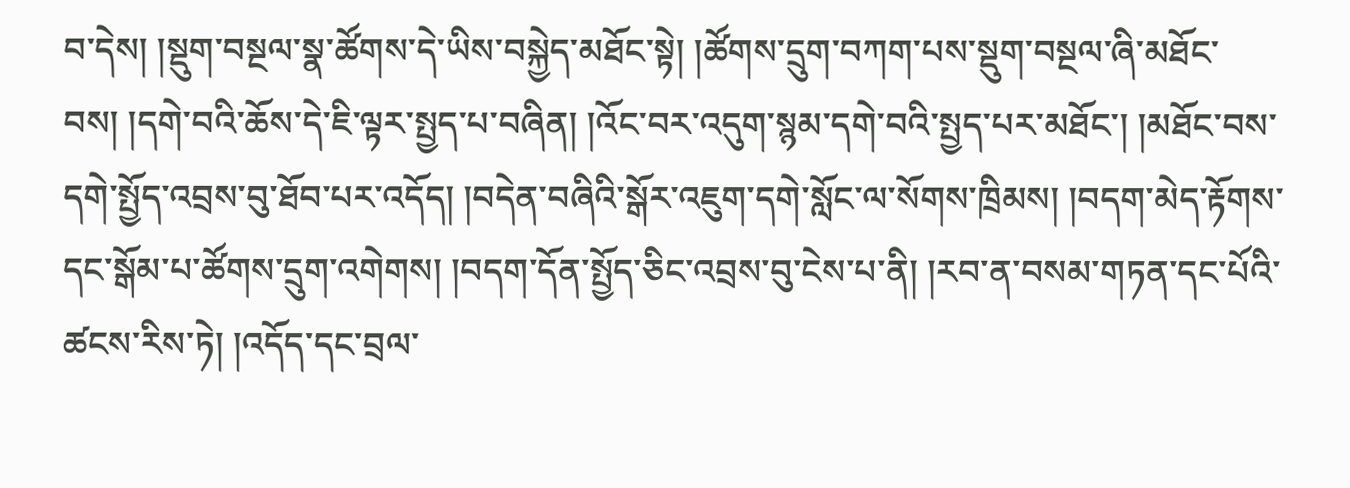བ་དེས། །སྡུག་བསྔལ་སྣ་ཚོགས་དེ་ཡིས་བསྐྱེད་མཐོང་སྟེ། །ཚོགས་དྲུག་བཀག་པས་སྡུག་བསྔལ་ཞི་མཐོང་བས། །དགེ་བའི་ཆོས་དེ་ཇི་ལྟར་སྤྱད་པ་བཞིན། །འོང་བར་འདུག་སྙམ་དགེ་བའི་སྤྱད་པར་མཐོང་། །མཐོང་བས་དགེ་སྤྱོད་འབྲས་བུ་ཐོབ་པར་འདོད། །བདེན་བཞིའི་སྒོར་འཇུག་དགེ་སློང་ལ་སོགས་ཁྲིམས། །བདག་མེད་རྟོགས་དང་སྒོམ་པ་ཚོགས་དྲུག་འགེགས། །བདག་དོན་སྤྱོད་ཅིང་འབྲས་བུ་ངེས་པ་ནི། །རབ་ན་བསམ་གཏན་དང་པོའི་ཚངས་རིས་ཏེ། །འདོད་དང་བྲལ་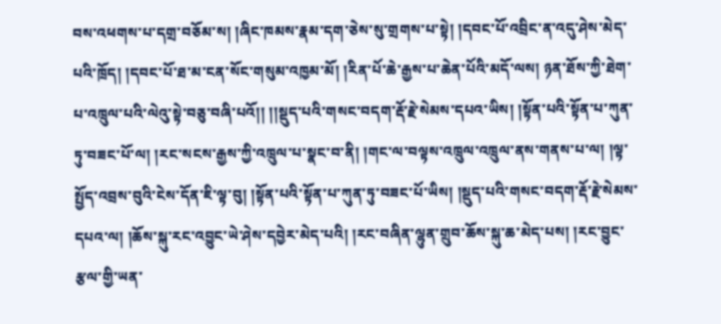བས་འཕགས་པ་དགྲ་བཅོམ་ས། །ཞིང་ཁམས་རྣམ་དག་ཅེས་སུ་གྲགས་པ་སྟེ། །དབང་པོ་འབྲིང་ན་འདུ་ཤེས་མེད་པའི་ཁྲོད། །དབང་པོ་ཐ་མ་ངན་སོང་གསུམ་འཁྱམ་མོ། །རིན་པོ་ཆེ་རྒྱས་པ་ཆེན་པོའི་མདོ་ལས། ཉན་ཐོས་ཀྱི་ཐེག་པ་འཁྲུལ་པའི་ལེའུ་སྟེ་བཅུ་བཞི་པའོ།། །།སྡུད་པའི་གསང་བདག་རྡོ་རྗེ་སེམས་དཔའ་ཡིས། །སྟོན་པའི་སྟོན་པ་ཀུན་ཏུ་བཟང་པོ་ལ། །རང་སངས་རྒྱས་ཀྱི་འཁྲུལ་པ་སྣང་བ་ནི། །གང་ལ་བལྟས་འཁྲུལ་འཁྲུལ་ནས་གནས་པ་ལ། །ལྟ་སྤྱོད་འབྲས་བུའི་ངེས་དོན་ཇི་ལྟ་བུ། །སྟོན་པའི་སྟོན་པ་ཀུན་ཏུ་བཟང་པོ་ཡིས། །སྡུད་པའི་གསང་བདག་རྡོ་རྗེ་སེམས་དཔའ་ལ། །ཆོས་སྐུ་རང་འབྱུང་ཡེ་ཤེས་དབྱེར་མེད་པའི། །རང་བཞིན་ལྷུན་གྲུབ་ཆོས་སྐུ་ཆ་མེད་པས། །རང་བྱུང་རྩལ་གྱི་ཡན་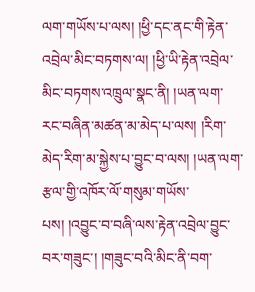ལག་གཡོས་པ་ལས། །ཕྱི་དང་ནང་གི་རྟེན་འབྲེལ་མིང་བཏགས་ལ། །ཕྱི་ཡི་རྟེན་འབྲེལ་མིང་བཏགས་འཁྲུལ་སྣང་ནི། །ཡན་ལག་རང་བཞིན་མཚན་མ་མེད་པ་ལས། །རིག་མེད་རིག་མ་སྐྱེས་པ་བྱུང་བ་ལས། །ཡན་ལག་རྩལ་གྱི་འཁོར་ལོ་གསུམ་གཡོས་པས། །འབྱུང་བ་བཞི་ལས་རྟེན་འབྲེལ་བྱུང་བར་གཟུང་། །གཟུང་བའི་མིང་ནི་བག་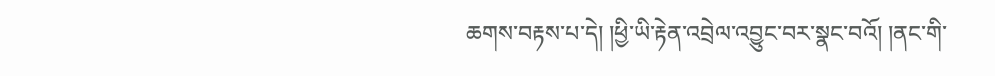ཆགས་བརྟས་པ་དེ། །ཕྱི་ཡི་རྟེན་འབྲེལ་འབྱུང་བར་སྣང་བའོ། །ནང་གི་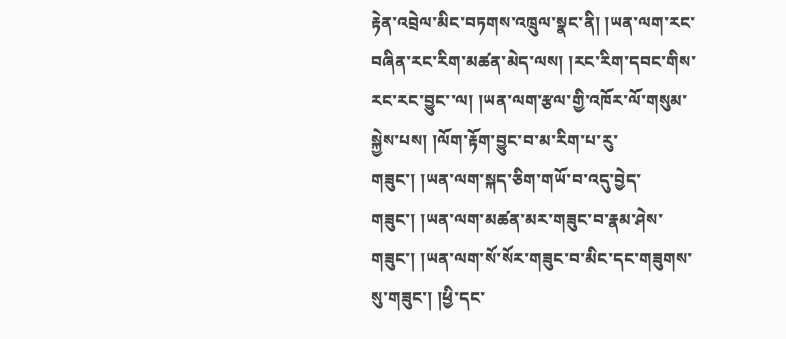རྟེན་འབྲེལ་མིང་བཏགས་འཁྲུལ་སྣང་ནི། །ཡན་ལག་རང་བཞིན་རང་རིག་མཚན་མེད་ལས། །རང་རིག་དབང་གིས་རང་རང་བྱུང་་ལ། །ཡན་ལག་རྩལ་གྱི་འཁོར་ལོ་གསུམ་སྐྱེས་པས། །ལོག་རྟོག་བྱུང་བ་མ་རིག་པ་རུ་གཟུང་། །ཡན་ལག་སྐད་ཅིག་གཡོ་བ་འདུ་བྱེད་གཟུང་། །ཡན་ལག་མཚན་མར་གཟུང་བ་རྣམ་ཤེས་གཟུང་། །ཡན་ལག་སོ་སོར་གཟུང་བ་མིང་དང་གཟུགས་སུ་གཟུང་། །ཕྱི་དང་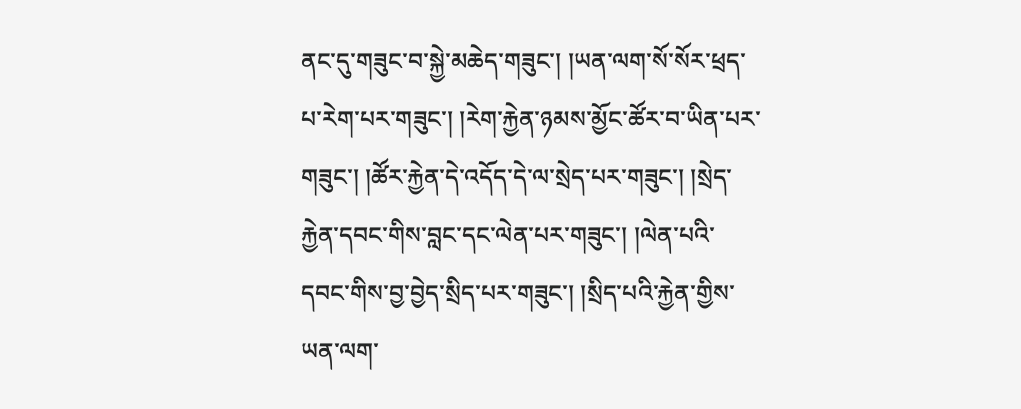ནང་དུ་གཟུང་བ་སྐྱེ་མཆེད་གཟུང་། །ཡན་ལག་སོ་སོར་ཕྲད་པ་རེག་པར་གཟུང་། །རེག་རྐྱེན་ཉམས་མྱོང་ཚོར་བ་ཡིན་པར་གཟུང་། །ཚོར་རྐྱེན་དེ་འདོད་དེ་ལ་སྲེད་པར་གཟུང་། །སྲེད་རྐྱེན་དབང་གིས་བླང་དང་ལེན་པར་གཟུང་། །ལེན་པའི་དབང་གིས་བྱ་བྱེད་སྲིད་པར་གཟུང་། །སྲིད་པའི་རྐྱེན་གྱིས་ཡན་ལག་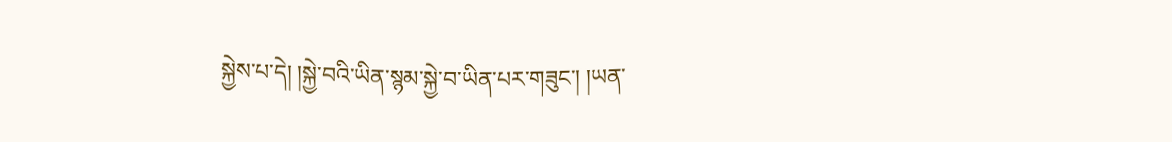སྐྱེས་པ་དེ། །སྐྱེ་བའི་ཡིན་སྙམ་སྐྱེ་བ་ཡིན་པར་གཟུང་། །ཡན་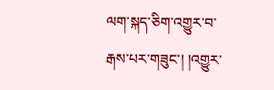ལག་སྐད་ཅིག་འགྱུར་བ་རྒས་པར་གཟུང་། །འགྱུར་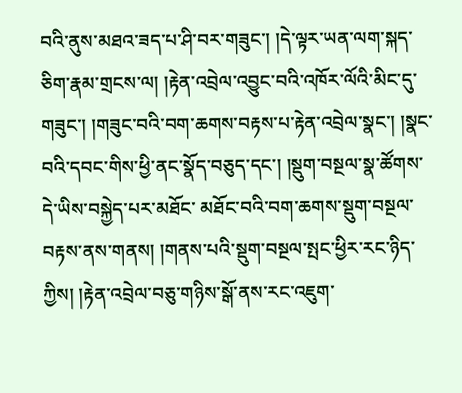བའི་ནུས་མཐའ་ཟད་པ་ཤི་བར་གཟུང་། །དེ་ལྟར་ཡན་ལག་སྐད་ཅིག་རྣམ་གྲངས་ལ། །རྟེན་འབྲེལ་འབྱུང་བའི་འཁོར་ལོའི་མིང་དུ་གཟུང་། །གཟུང་བའི་བག་ཆགས་བརྟས་པ་རྟེན་འབྲེལ་སྣང་། །སྣང་བའི་དབང་གིས་ཕྱི་ནང་སྣོད་བཅུད་དང་། །སྡུག་བསྔལ་སྣ་ཚོགས་དེ་ཡིས་བསྐྱེད་པར་མཐོང་ མཐོང་བའི་བག་ཆགས་སྡུག་བསྔལ་བརྟས་ནས་གནས། །གནས་པའི་སྡུག་བསྔལ་སྤང་ཕྱིར་རང་ཉིད་ཀྱིས། །རྟེན་འབྲེལ་བཅུ་གཉིས་སྒོ་ནས་རང་འཇུག་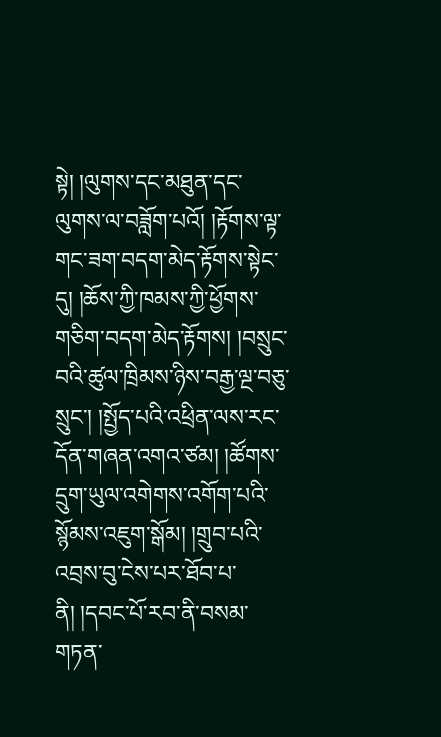སྟེ། །ལུགས་དང་མཐུན་དང་ལུགས་ལ་བཟློག་པའོ། །རྟོགས་ལྟ་གང་ཟག་བདག་མེད་རྟོགས་སྟེང་དུ། །ཆོས་ཀྱི་ཁམས་ཀྱི་ཕྱོགས་གཅིག་བདག་མེད་རྟོགས། །བསྲུང་བའི་ཚུལ་ཁྲིམས་ཉིས་བརྒྱ་ལྔ་བཅུ་སྲུང་། །སྤྱོད་པའི་འཕྲིན་ལས་རང་དོན་གཞན་འགའ་ཙམ། །ཚོགས་དྲུག་ཡུལ་འགེགས་འགོག་པའི་སྙོམས་འཇུག་སྒོམ། །གྲུབ་པའི་འབྲས་བུ་ངེས་པར་ཐོབ་པ་ནི། །དབང་པོ་རབ་ནི་བསམ་གཏན་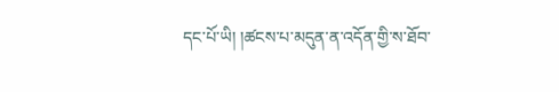དང་པོ་ཡི། །ཚངས་པ་མདུན་ན་འདོན་གྱི་ས་ཐོབ་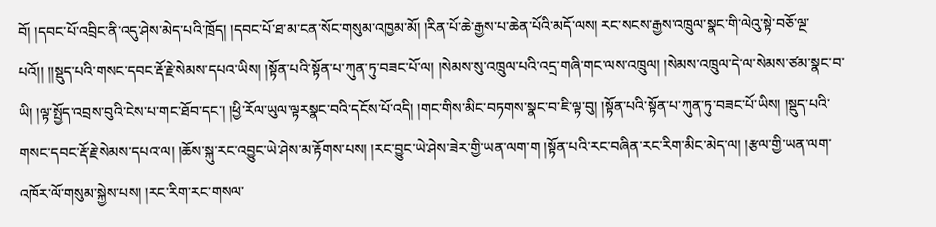བོ། །དབང་པོ་འབྲིང་ནི་འདུ་ཤེས་མེད་པའི་ཁྲོད། །དབང་པོ་ཐ་མ་ངན་སོང་གསུམ་འཁྱམ་མོ། །རིན་པོ་ཆེ་རྒྱས་པ་ཆེན་པོའི་མདོ་ལས། རང་སངས་རྒྱས་འཁྲུལ་སྣང་གི་ལེའུ་སྟེ་བཅོ་ལྔ་པའོ།། །།སྡུད་པའི་གསང་དབང་རྡོ་རྗེ་སེམས་དཔའ་ཡིས། །སྟོན་པའི་སྟོན་པ་ཀུན་ཏུ་བཟང་པོ་ལ། །སེམས་སུ་འཁྲུལ་པའི་འདྲ་གཞི་གང་ལས་འཁྲུལ། །སེམས་འཁྲུལ་དེ་ལ་སེམས་ཙམ་སྣང་བ་ཡི། །ལྟ་སྤྱོད་འབྲས་བུའི་ངེས་པ་གང་ཐོབ་དང་། །ཕྱི་རོལ་ཡུལ་ལྟརསྣང་བའི་དངོས་པོ་འདི། །གང་གིས་མིང་བཏགས་སྣང་བ་ཇི་ལྟ་བུ། །སྟོན་པའི་སྟོན་པ་ཀུན་ཏུ་བཟང་པོ་ཡིས། །སྡུད་པའི་གསང་དབང་རྡོ་རྗེ་སེམས་དཔའ་ལ། །ཆོས་སྐུ་རང་འབྱུང་ཡེ་ཤེས་མ་རྟོགས་པས། །རང་བྱུང་ཡེ་ཤེས་ཟེར་གྱི་ཡན་ལག་ག །སྟོན་པའི་རང་བཞིན་རང་རིག་མིང་མེད་ལ། །རྩལ་གྱི་ཡན་ལག་འཁོར་ལོ་གསུམ་སྐྱེས་པས། །རང་རིག་རང་གསལ་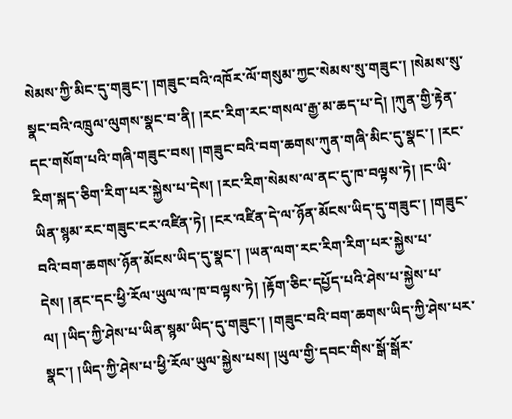སེམས་ཀྱི་མིང་དུ་གཟུང་། །གཟུང་བའི་འཁོར་ལོ་གསུམ་ཀྱང་སེམས་སུ་གཟུང་། །སེམས་སུ་སྣང་བའི་འཁྲུལ་ལུགས་སྣང་བ་ནི། །རང་རིག་རང་གསལ་རྒྱ་མ་ཆད་པ་དེ། །ཀུན་གྱི་རྟེན་དང་གསོག་པའི་གཞི་གཟུང་བས། །གཟུང་བའི་བག་ཆགས་ཀུན་གཞི་མིང་དུ་སྣང་། །རང་རིག་སྐད་ཅིག་རིག་པར་སྐྱེས་པ་དེས། །རང་རིག་སེམས་ལ་ནང་དུ་ཁ་བལྟས་ཏེ། །ང་ཡི་ཡིན་སྙམ་རང་གཟུང་ངར་འཛིན་ཏེ། །ངར་འཛིན་དེ་ལ་ཉོན་མོངས་ཡིད་དུ་གཟུང་། །གཟུང་བའི་བག་ཆགས་ཉོན་མོངས་ཡིད་དུ་སྣང་། །ཡན་ལག་རང་རིག་རིག་པར་སྐྱེས་པ་དེས། །ནང་དང་ཕྱི་རོལ་ཡུལ་ལ་ཁ་བལྟས་ཏེ། །རྟོག་ཅིང་དཔྱོད་པའི་ཤེས་པ་སྐྱེས་པ་ལ། །ཡིད་ཀྱི་ཤེས་པ་ཡིན་སྙམ་ཡིད་དུ་གཟུང་། །གཟུང་བའི་བག་ཆགས་ཡིད་ཀྱི་ཤེས་པར་སྣང་། །ཡིད་ཀྱི་ཤེས་པ་ཕྱི་རོལ་ཡུལ་སྐྱེས་པས། །ཡུལ་གྱི་དབང་གིས་སྒོ་སྒོར་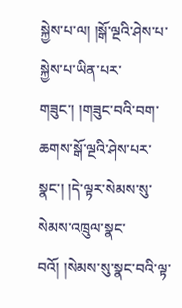སྐྱེས་པ་ལ། །སྒོ་ལྔའི་ཤེས་པ་སྐྱེས་པ་ཡིན་པར་གཟུང་། །གཟུང་བའི་བག་ཆགས་སྒོ་ལྔའི་ཤེས་པར་སྣང་། །དེ་ལྟར་སེམས་སུ་སེམས་འཁྲུལ་སྣང་བའོ། །སེམས་སུ་སྣང་བའི་ལྟ་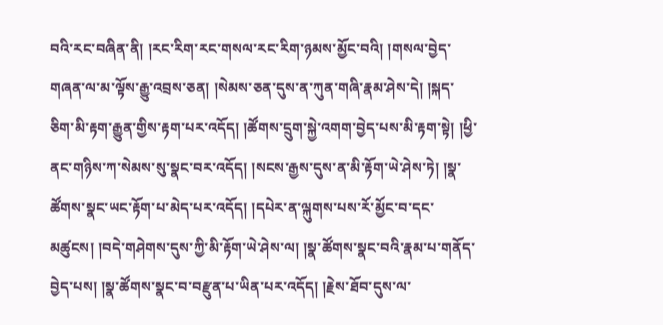བའི་རང་བཞིན་ནི། །རང་རིག་རང་གསལ་རང་རིག་ཉམས་མྱོང་བའི། །གསལ་བྱེད་གཞན་ལ་མ་ལྟོས་རྒྱུ་འབྲས་ཅན། །སེམས་ཅན་དུས་ན་ཀུན་གཞི་རྣམ་ཤེས་དེ། །སྐད་ཅིག་མི་རྟག་རྒྱུན་གྱིས་རྟག་པར་འདོད། །ཚོགས་དྲུག་སྐྱེ་འགག་བྱེད་པས་མི་རྟག་སྟེ། །ཕྱི་ནང་གཉིས་ཀ་སེམས་སུ་སྣང་བར་འདོད། །སངས་རྒྱས་དུས་ན་མི་རྟོག་ཡེ་ཤེས་ཏེ། །སྣ་ཚོགས་སྣང་ཡང་རྟོག་པ་མེད་པར་འདོད། །དཔེར་ན་ལྐུགས་པས་རོ་མྱོང་བ་དང་མཚུངས། །བདེ་གཤེགས་དུས་ཀྱི་མི་རྟོག་ཡེ་ཤེས་ལ། །སྣ་ཚོགས་སྣང་བའི་རྣམ་པ་གནོད་བྱེད་པས། །སྣ་ཚོགས་སྣང་བ་བརྫུན་པ་ཡིན་པར་འདོད། །རྗེས་ཐོབ་དུས་ལ་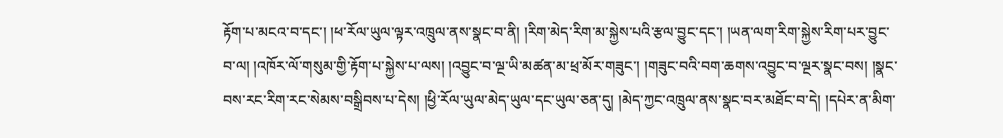རྟོག་པ་མངའ་བ་དང་། །ཕ་རོལ་ཡུལ་ལྟར་འཁྲུལ་ནས་སྣང་བ་ནི། །རིག་མེད་རིག་མ་སྐྱེས་པའི་རྩལ་བྱུང་དང་། །ཡན་ལག་རིག་སྐྱེས་རིག་པར་བྱུང་བ་ལ། །འཁོར་ལོ་གསུམ་གྱི་རྟོག་པ་སྐྱེས་པ་ལས། །འབྱུང་བ་ལྔ་ཡི་མཚན་མ་ཕྲ་མོར་གཟུང་། །གཟུང་བའི་བག་ཆགས་འབྱུང་བ་ལྔར་སྣང་བས། །སྣང་བས་རང་རིག་རང་སེམས་བསྒྲིབས་པ་དེས། །ཕྱི་རོལ་ཡུལ་མེད་ཡུལ་དང་ཡུལ་ཅན་དུ། །མེད་ཀྱང་འཁྲུལ་ནས་སྣང་བར་མཐོང་བ་དེ། །དཔེར་ན་མིག་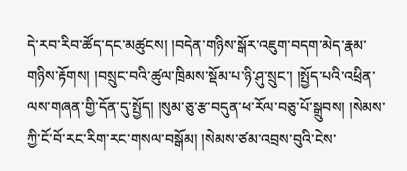དེ་རབ་རིབ་ཚོད་དང་མཚུངས། །བདེན་གཉིས་སྒོར་འཇུག་བདག་མེད་རྣམ་གཉིས་རྟོགས། །བསྲུང་བའི་ཚུལ་ཁྲིམས་སྡོམ་པ་ཉི་ཤུ་སྲུང་། །སྤྱོད་པའི་འཕྲིན་ལས་གཞན་གྱི་དོན་དུ་སྤྱོད། །སུམ་ཅུ་རྩ་བདུན་ཕ་རོལ་བཅུ་པོ་སྒྲུབས། །སེམས་ཀྱི་ངོ་བོ་རང་རིག་རང་གསལ་བསྒོམ། །སེམས་ཙམ་འབྲས་བུའི་ངེས་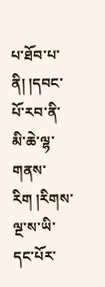པ་ཐོབ་པ་ནི། །དབང་པོ་རབ་ནི་མི་ཆེ་ལྷ་གནས་རིག །རིགས་ལྔ་ས་ཡི་དང་པོར་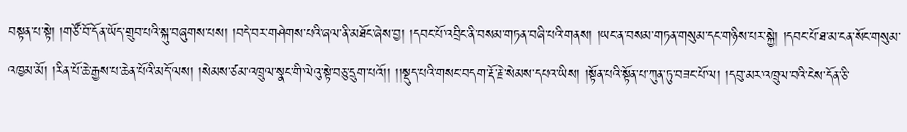བསྟན་པ་སྟེ། །གཙོ་བོ་དོན་ཡོད་གྲུབ་པའི་སྐུ་བཞུགས་པས། །བདེ་བར་གཤེགས་པའི་ཞལ་ནི་མཐོང་ཞེས་བྱ། །དབང་པོ་འབྲིང་ནི་བསམ་གཏན་བཞི་པའི་གནས། །ཡང་ན་བསམ་གཏན་གསུམ་དང་གཉིས་པར་སྐྱེ། །དབང་པོ་ཐ་མ་ངན་སོང་གསུམ་འཁྱམ་མོ། །རིན་པོ་ཆེ་རྒྱས་པ་ཆེན་པོའི་མདོ་ལས། །སེམས་ཙམ་འཁྲུལ་སྣང་གི་ལེའུ་སྟེ་བཅུ་དྲུག་པའོ།། །།སྡུད་པའི་གསང་བདག་རྡོ་རྗེ་སེམས་དཔའ་ཡིས། །སྟོན་པའི་སྟོན་པ་ཀུན་ཏུ་བཟང་པོ་ལ། །དབུ་མར་འཁྲུལ་བའི་ངེས་དོན་ཅི་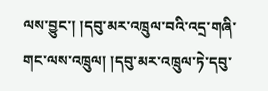ལས་བྱུང་། །དབུ་མར་འཁྲུལ་བའི་འདྲ་གཞི་གང་ལས་འཁྲུལ། །དབུ་མར་འཁྲུལ་ཏེ་དབུ་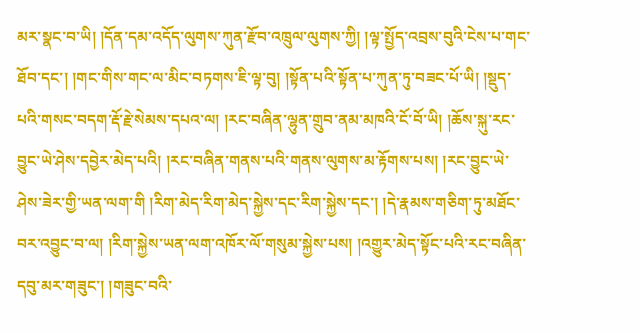མར་སྣང་བ་ཡི། །དོན་དམ་འདོད་ལུགས་ཀུན་རྫོབ་འཁྲུལ་ལུགས་ཀྱི། །ལྟ་སྤྱོད་འབྲས་བུའི་ངེས་པ་གང་ཐོབ་དང་། །གང་གིས་གང་ལ་མིང་བཏགས་ཇི་ལྟ་བུ། །སྟོན་པའི་སྟོན་པ་ཀུན་ཏུ་བཟང་པོ་ཡི། །སྡུད་པའི་གསང་བདག་རྡོ་རྗེ་སེམས་དཔའ་ལ། །རང་བཞིན་ལྷུན་གྲུབ་ནམ་མཁའི་ངོ་བོ་ཡི། །ཆོས་སྐུ་རང་བྱུང་ཡེ་ཤེས་དབྱེར་མེད་པའི། །རང་བཞིན་གནས་པའི་གནས་ལུགས་མ་རྟོགས་པས། །རང་བྱུང་ཡེ་ཤེས་ཟེར་གྱི་ཡན་ལག་གི །རིག་མེད་རིག་མེད་སྐྱེས་དང་རིག་སྐྱེས་དང་། །དེ་རྣམས་གཅིག་ཏུ་མཐོང་བར་འབྱུང་བ་ལ། །རིག་སྐྱེས་ཡན་ལག་འཁོར་ལོ་གསུམ་སྐྱེས་པས། །འགྱུར་མེད་སྟོང་པའི་རང་བཞིན་དབུ་མར་གཟུང་། །གཟུང་བའི་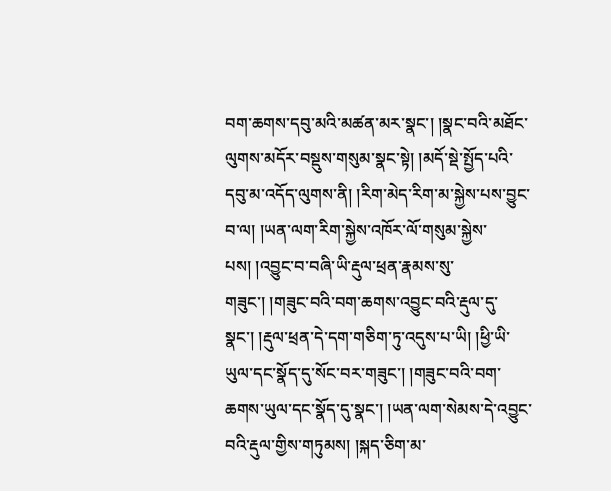བག་ཆགས་དབུ་མའི་མཚན་མར་སྣང་། །སྣང་བའི་མཐོང་ལུགས་མདོར་བསྡུས་གསུམ་སྣང་སྟེ། །མདོ་སྡེ་སྤྱོད་པའི་དབུ་མ་འདོད་ལུགས་ནི། །རིག་མེད་རིག་མ་སྐྱེས་པས་བྱུང་བ་ལ། །ཡན་ལག་རིག་སྐྱེས་འཁོར་ལོ་གསུམ་སྐྱེས་པས། །འབྱུང་བ་བཞི་ཡི་རྡུལ་ཕྲན་རྣམས་སུ་གཟུང་། །གཟུང་བའི་བག་ཆགས་འབྱུང་བའི་རྡུལ་དུ་སྣང་། །རྡུལ་ཕྲན་དེ་དག་གཅིག་ཏུ་འདུས་པ་ཡི། །ཕྱི་ཡི་ཡུལ་དང་སྣོད་དུ་སོང་བར་གཟུང་། །གཟུང་བའི་བག་ཆགས་ཡུལ་དང་སྣོད་དུ་སྣང་། །ཡན་ལག་སེམས་དེ་འབྱུང་བའི་རྡུལ་གྱིས་གཏུམས། །སྐད་ཅིག་མ་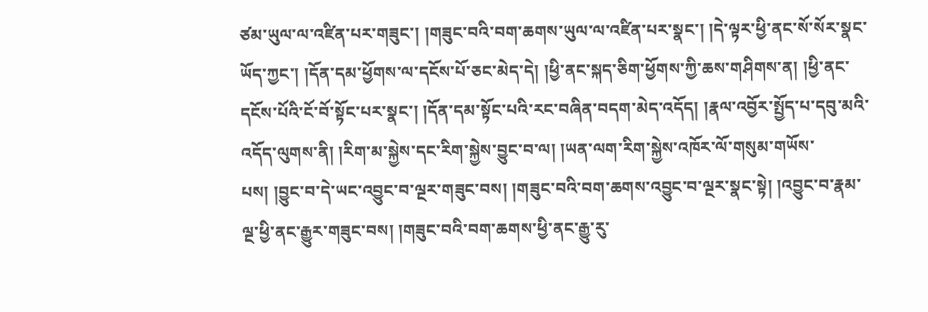ཙམ་ཡུལ་ལ་འཛིན་པར་གཟུང་། །གཟུང་བའི་བག་ཆགས་ཡུལ་ལ་འཛིན་པར་སྣང་། །དེ་ལྟར་ཕྱི་ནང་སོ་སོར་སྣང་ཡོད་ཀྱང་། །དོན་དམ་ཕྱོགས་ལ་དངོས་པོ་ཅང་མེད་དེ། །ཕྱི་ནང་སྐད་ཅིག་ཕྱོགས་ཀྱི་ཆས་གཤིགས་ན། །ཕྱི་ནང་དངོས་པོའི་ངོ་བོ་སྟོང་པར་སྣང་། །དོན་དམ་སྟོང་པའི་རང་བཞིན་བདག་མེད་འདོད། །རྣལ་འབྱོར་སྤྱོད་པ་དབུ་མའི་འདོད་ལུགས་ནི། །རིག་མ་སྐྱེས་དང་རིག་སྐྱེས་བྱུང་བ་ལ། །ཡན་ལག་རིག་སྐྱེས་འཁོར་ལོ་གསུམ་གཡོས་པས། །བྱུང་བ་དེ་ཡང་འབྱུང་བ་ལྔར་གཟུང་བས། །གཟུང་བའི་བག་ཆགས་འབྱུང་བ་ལྔར་སྣང་སྟེ། །འབྱུང་བ་རྣམ་ལྔ་ཕྱི་ནང་རྒྱུར་གཟུང་བས། །གཟུང་བའི་བག་ཆགས་ཕྱི་ནང་རྒྱུ་རུ་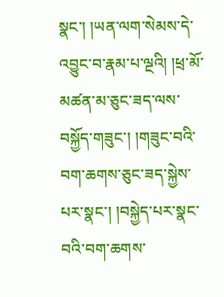སྣང་། །ཡན་ལག་སེམས་དེ་འབྱུང་བ་རྣམ་པ་ལྔའི། །ཕྲ་མོ་མཚན་མ་ཅུང་ཟད་ལས་བསྐྱོད་གཟུང་། །གཟུང་བའི་བག་ཆགས་ཅུང་ཟད་སྐྱེས་པར་སྣང་། །བསྐྱེད་པར་སྣང་བའི་བག་ཆགས་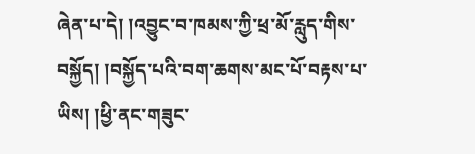ཞེན་པ་དེ། །འབྱུང་བ་ཁམས་ཀྱི་ཕྲ་མོ་རླུད་གིས་བསྐྱོད། །བསྐྱོད་པའི་བག་ཆགས་མང་པོ་བརྟས་པ་ཡིས། །ཕྱི་ནང་གཟུང་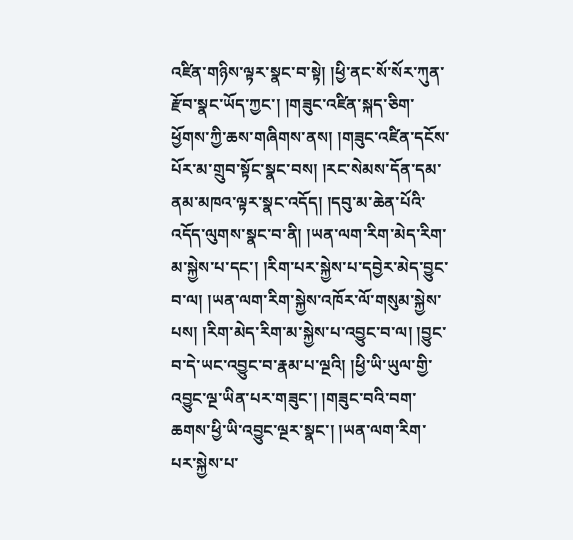འཛིན་གཉིས་ལྟར་སྣང་བ་སྟེ། །ཕྱི་ནང་སོ་སོར་ཀུན་རྫོབ་སྣང་ཡོད་ཀྱང་། །གཟུང་འཛིན་སྐད་ཅིག་ཕྱོགས་ཀྱི་ཆས་གཞིགས་ནས། །གཟུང་འཛིན་དངོས་པོར་མ་གྲུབ་སྟོང་སྣང་བས། །རང་སེམས་དོན་དམ་ནམ་མཁའ་ལྟར་སྣང་འདོད། །དབུ་མ་ཆེན་པོའི་འདོད་ལུགས་སྣང་བ་ནི། །ཡན་ལག་རིག་མེད་རིག་མ་སྐྱེས་པ་དང་། །རིག་པར་སྐྱེས་པ་དབྱེར་མེད་བྱུང་བ་ལ། །ཡན་ལག་རིག་སྐྱེས་འཁོར་ལོ་གསུམ་སྐྱེས་པས། །རིག་མེད་རིག་མ་སྐྱེས་པ་འབྱུང་བ་ལ། །བྱུང་བ་དེ་ཡང་འབྱུང་བ་རྣམ་པ་ལྔའི། །ཕྱི་ཡི་ཡུལ་གྱི་འབྱུང་ལྔ་ཡིན་པར་གཟུང་། །གཟུང་བའི་བག་ཆགས་ཕྱི་ཡི་འབྱུང་ལྔར་སྣང་། །ཡན་ལག་རིག་པར་སྐྱེས་པ་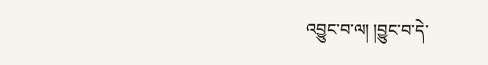འབྱུང་བ་ལ། །བྱུང་བ་དེ་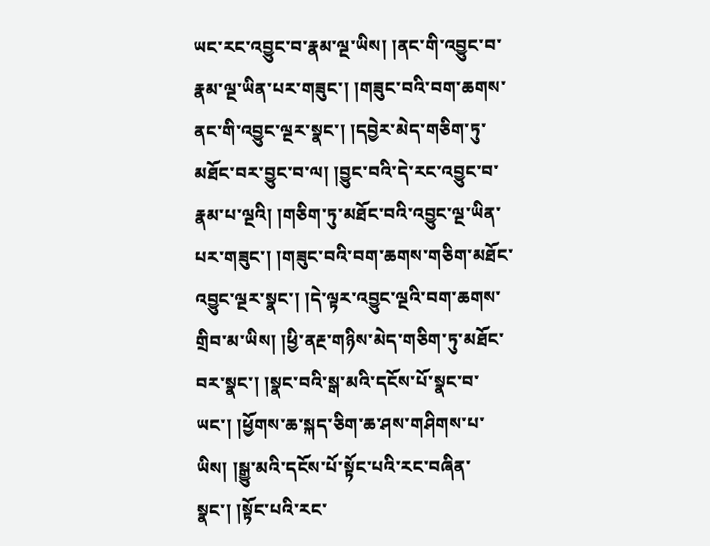ཡང་རང་འབྱུང་བ་རྣམ་ལྔ་ཡིས། །ནང་གི་འབྱུང་བ་རྣམ་ལྔ་ཡིན་པར་གཟུང་། །གཟུང་བའི་བག་ཆགས་ནང་གི་འབྱུང་ལྔར་སྣང་། །དབྱེར་མེད་གཅིག་ཏུ་མཐོང་བར་བྱུང་བ་ལ། །བྱུང་བའི་དེ་རང་འབྱུང་བ་རྣམ་པ་ལྔའི། །གཅིག་ཏུ་མཐོང་བའི་འབྱུང་ལྔ་ཡིན་པར་གཟུང་། །གཟུང་བའི་བག་ཆགས་གཅིག་མཐོང་འབྱུང་ལྔར་སྣང་། །དེ་ལྟར་འབྱུང་ལྔའི་བག་ཆགས་གྲིབ་མ་ཡིས། །ཕྱི་ནརྔ་གཉིས་མེད་གཅིག་ཏུ་མཐོང་བར་སྣང་། །སྣང་བའི་སྒ་མའི་དངོས་པོ་སྣང་བ་ཡང་། །ཕྱོགས་ཆ་སྐད་ཅིག་ཆ་ཤས་གཤིགས་པ་ཡིས། །སྒྱུ་མའི་དངོས་པོ་སྟོང་པའི་རང་བཞིན་སྣང་། །སྟོང་པའི་རང་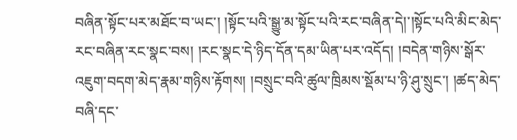བཞིན་སྟོང་པར་མཐོང་བ་ཡང་། །སྟོང་པའི་སྒྱུ་མ་སྟོང་པའི་རང་བཞིན་དེ།་།སྟོང་པའི་མིང་མེད་རང་བཞིན་རང་སྣང་བས། །རང་སྣང་དེ་ཉིད་དོན་དམ་ཡིན་པར་འདོད། །བདེན་གཉིས་སྒོར་འཇུག་བདག་མེད་རྣམ་གཉིས་རྟོགས། །བསྲུང་བའི་ཚུལ་ཁྲིམས་སྡོམ་པ་ཉི་ཤུ་སྲུང་། །ཚད་མེད་བཞི་དང་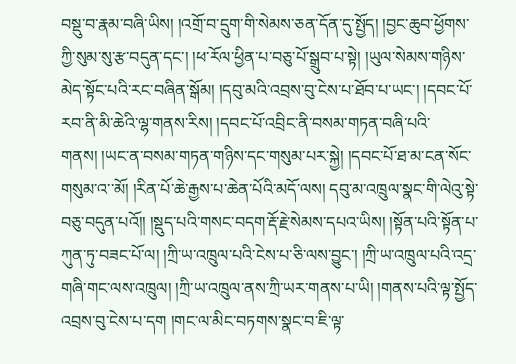བསྡུ་བ་རྣམ་བཞི་ཡིས། །འགྲོ་བ་དྲུག་གི་སེམས་ཅན་དོན་དུ་སྤྱོད། །བྱང་ཆུབ་ཕྱོགས་ཀྱི་སུམ་སུ་རྩ་བདུན་དང་། །ཕ་རོལ་ཕྱིན་པ་བཅུ་པོ་སྒྲུབ་པ་སྟེ། །ཡུལ་སེམས་གཉིས་མེད་སྟོང་པའི་རང་བཞིན་སྒོམ། །དབུ་མའི་འབྲས་བུ་ངེས་པ་ཐོབ་པ་ཡང་། །དབང་པོ་རབ་ནི་མི་ཆེའི་ལྷ་གནས་རིས། །དབང་པོ་འབྲིང་ནི་བསམ་གཏན་བཞི་པའི་གནས། །ཡང་ན་བསམ་གཏན་གཉིས་དང་གསུམ་པར་སྐྱེ། །དབང་པོ་ཐ་མ་ངན་སོང་གསུམ་འ་་མོ། །རིན་པོ་ཆེ་རྒྱས་པ་ཆེན་པོའི་མདོ་ལས། དབུ་མ་འཁྲུལ་སྣང་གི་ལེའུ་སྟེ་བཅུ་བདུན་པའོ།། །སྡུད་པའི་གསང་བདག་རྡོ་རྗེ་སེམས་དཔའ་ཡིས། །སྟོན་པའི་སྟོན་པ་ཀུན་ཏུ་བཟང་པོ་ལ། །ཀྲི་ཡ་འཁྲུལ་པའི་ངེས་པ་ཅི་ལས་བྱུང་། །ཀྲི་ཡ་འཁྲུལ་པའི་འདྲ་གཞི་གང་ལས་འཁྲུལ། །ཀྲི་ཡ་འཁྲུལ་ནས་ཀྲི་ཡར་གནས་པ་ཡི། །གནས་པའི་ལྟ་སྤྱོད་འབྲས་བུ་ངེས་པ་དག །གང་ལ་མིང་བཏགས་སྣང་བ་ཇི་ལྟ་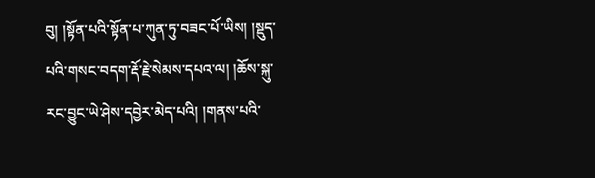བུ། །སྟོན་པའི་སྟོན་པ་ཀུན་ཏུ་བཟང་པོ་ཡིས། །སྡུད་པའི་གསང་བདག་རྡོ་རྗེ་སེམས་དཔའ་ལ། །ཆོས་སྐུ་རང་བྱུང་ཡེ་ཤེས་དབྱེར་མེད་པའི། །གནས་པའི་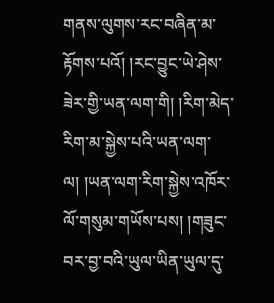གནས་ལུགས་རང་བཞིན་མ་རྟོགས་པའོ། །རང་བྱུང་ཡེ་ཤེས་ཟེར་གྱི་ཡན་ལག་གི། །རིག་མེད་རིག་མ་སྐྱེས་པའི་ཡན་ལག་ལ། །ཡན་ལག་རིག་སྐྱེས་འཁོར་ལོ་གསུམ་གཡོས་པས། །གཟུང་བར་བྱ་བའི་ཡུལ་ཡིན་ཡུལ་དུ་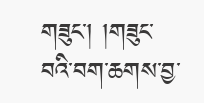གཟུང་། །གཟུང་བའི་བག་ཆགས་བྱ་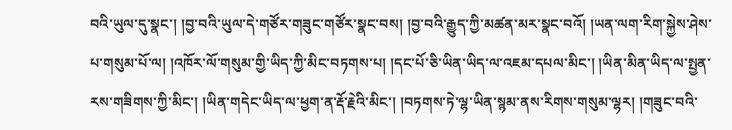བའི་ཡུལ་དུ་སྣང་། །བྱ་བའི་ཡུལ་དེ་གཙོར་གཟུང་གཙོར་སྣང་བས། །བྱ་བའི་རྒྱུད་ཀྱི་མཚན་མར་སྣང་བའོ། །ཡན་ལག་རིག་སྐྱེས་ཤེས་པ་གསུམ་པོ་ལ། །འཁོར་ལོ་གསུམ་གྱི་ཡིད་ཀྱི་མིང་བཏགས་པ། །དང་པོ་ཅི་ཡིན་ཡིད་ལ་འཇམ་དཔལ་མིང་། །ཡིན་མིན་ཡིད་ལ་སྤྱན་རས་གཟིགས་ཀྱི་མིང་། །ཡིན་གདེང་ཡིད་ལ་ཕྱག་ན་རྡོ་རྗེའི་མིང་། །བཏགས་ཏེ་ལྷ་ཡིན་སྙམ་ནས་རིགས་གསུམ་ལྷར། །གཟུང་བའི་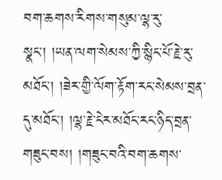བག་ཆགས་རིགས་གསུམ་ལྷ་རུ་སྣང་། །ཡན་ལག་སེམས་ཀྱི་སྙིང་པོ་རྗེ་རུ་མཐོང་། །ཟེར་གྱི་ལོག་རྟོག་རང་སེམས་བྲན་དུ་མཐོང་། །ལྷ་རྗེ་ངེར་མཐོང་རང་ཉིད་བྲན་གཟུང་བས། །གཟུང་བའི་བག་ཆགས་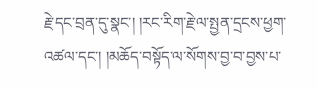རྗེ་དང་བྲན་དུ་སྣང་། །རང་རིག་རྗེ་ལ་སྤྱན་དྲངས་ཕྱག་འཚལ་དང་། །མཆོད་བསྟོད་ལ་སོགས་བྱ་བ་བྱས་པ་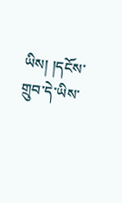ཡིས། །དངོས་གྲུབ་དེ་ཡིས་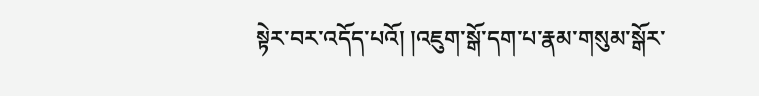སྟེར་བར་འདོད་པའོ། །འཇུག་སྒོ་དག་པ་རྣམ་གསུམ་སྒོར་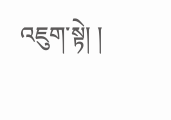འཇུག་སྟེ། །